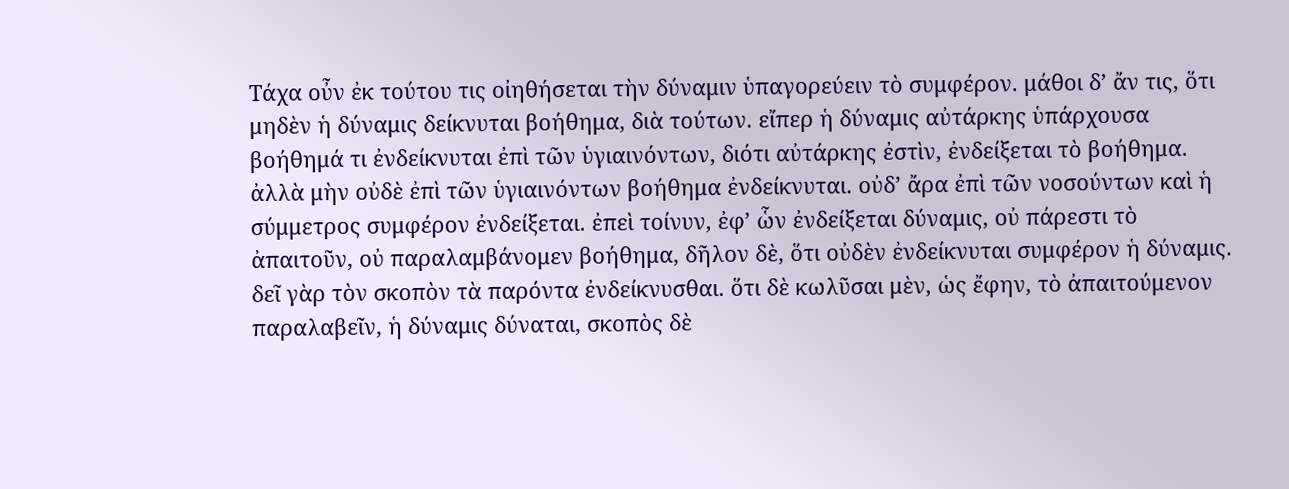Τάχα οὖν ἐκ τούτου τις οἰηθήσεται τὴν δύναμιν ὑπαγορεύειν τὸ συμφέρον. μάθοι δ’ ἄν τις, ὅτι μηδὲν ἡ δύναμις δείκνυται βοήθημα, διὰ τούτων. εἴπερ ἡ δύναμις αὐτάρκης ὑπάρχουσα βοήθημά τι ἐνδείκνυται ἐπὶ τῶν ὑγιαινόντων, διότι αὐτάρκης ἐστὶν, ἐνδείξεται τὸ βοήθημα. ἀλλὰ μὴν οὐδὲ ἐπὶ τῶν ὑγιαινόντων βοήθημα ἐνδείκνυται. οὐδ’ ἄρα ἐπὶ τῶν νοσούντων καὶ ἡ σύμμετρος συμφέρον ἐνδείξεται. ἐπεὶ τοίνυν, ἐφ’ ὧν ἐνδείξεται δύναμις, οὐ πάρεστι τὸ ἀπαιτοῦν, οὐ παραλαμβάνομεν βοήθημα, δῆλον δὲ, ὅτι οὐδὲν ἐνδείκνυται συμφέρον ἡ δύναμις. δεῖ γὰρ τὸν σκοπὸν τὰ παρόντα ἐνδείκνυσθαι. ὅτι δὲ κωλῦσαι μὲν, ὡς ἔφην, τὸ ἀπαιτούμενον παραλαβεῖν, ἡ δύναμις δύναται, σκοπὸς δὲ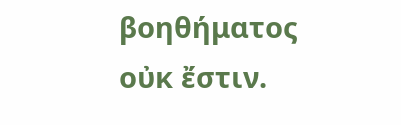βοηθήματος οὐκ ἔστιν.